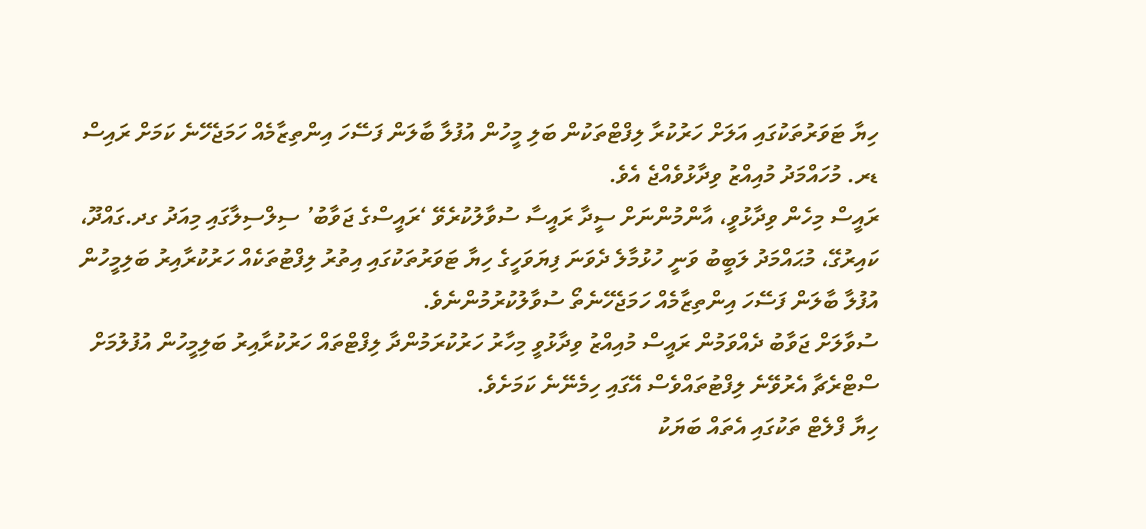ހިޔާ ޓަވަރުތަކުގައި އަލަށް ހަރުކުރާ ލިފްޓްތަކުން ބަލި މީހުން އުފުލާ ބާލަން ފަސޭހަ އިންތިޒާމެއް ހަމަޖެހޭނެ ކަމަށް ރައިސް ޑރ. މުހައްމަދު މުއިއްޒު ވިދާޅުވެއްޖެ އެވެ.
ރައީސް މިހެން ވިދާޅުވީ، އާންމުންނަށް ސީދާ ރައީސާ ސުވާލުކުރެވޭ ‘ރައީސްގެ ޖަވާބު’ ސިލްސިލާގައި މިއަދު ގދ.ގައްދޫ، ކައިރުގޭ، މުޙައްމަދު ލަބީބު ވަނީ ހުޅުމާލެ ދެވަނަ ފިޔަވަހީގެ ހިޔާ ޓަވަރުތަކުގައި އިތުރު ލިފްޓުތަކެއް ހަރުކުރާއިރު ބަލިމީހުން އުފުލާ ބާލަން ފަސޭހަ އިންތިޒާމެއް ހަމަޖެހޭނެތޯ ސުވާލުކުރުމުންނެވެ.
ސުވާލަށް ޖަވާބު ދެއްވަމުން ރައީސް މުއިއްޒު ވިދާޅުވީ މިހާރު ހަރުކުރަމުންދާ ލިފްޓްތައް ހަރުކުރާއިރު ބަލިމީހުން އުފުލުމަށް ސްޓްރެޗާ އެރުވޭނެ ލިފްޓުތައްވެސް އޭގައި ހިމެނޭނެ ކަމަށެވެ.
ހިޔާ ފްލެޓް ތަކުގައި އެތައް ބަޔަކު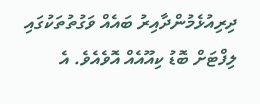ދިރިއުޅެމުންދާއިރު ބައެއް ވަގުތުތަކުގައި ލިފްޓަށް ބޮޑު ކިއޫއެއް އޮވެއެވެ. އެ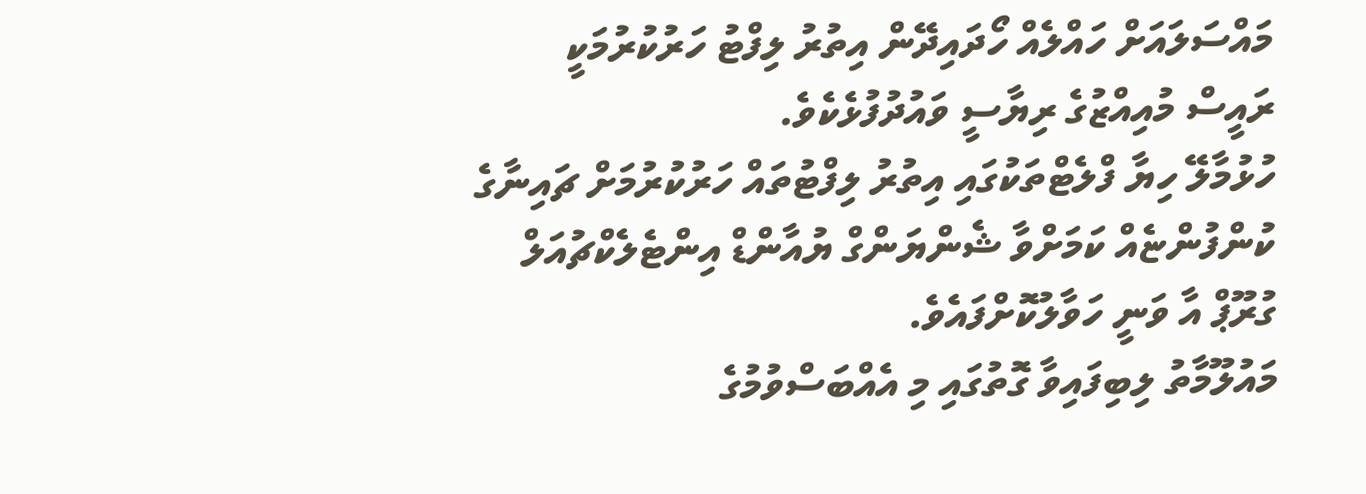މައްސަލައަށް ހައްލެއް ހޯދައިދޭން އިތުރު ލިފްޓު ހަރުކުރުމަކީ ރައީސް މުއިއްޒުގެ ރިޔާސީ ވައުދުފުޅެކެވެ.
ހުޅުމާލޭ ހިޔާ ފްލެޓްތަކުގައި އިތުރު ލިފްޓުތައް ހަރުކުރުމަށް ޗައިނާގެ ކުންފުންޏެއް ކަމަށްވާ ޝެންޔަންގް ޔުއާންޑް އިންޓެލެކްޗުއަލް ގުރޫޕް އާ ވަނީ ހަވާލުކޮށްފައެވެ.
މައުލޫމާތު ލިބިފައިވާ ގޮތުގައި މި އެއްބަސްވުމުގެ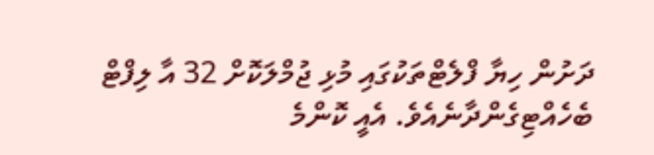ދަށުން ހިޔާ ފްލެޓްތަކުގައި މުޅި ޖުމްލަކޮށް 32 އާ ލިފްޓް ބެހެއްޓިގެންދާނެއެވެ. އެއީ ކޮންމެ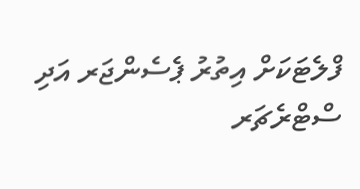ފްލެޓަކަށް އިތުރު ޕެސެންޖަރ އަދި ސްޓްރެޗަރ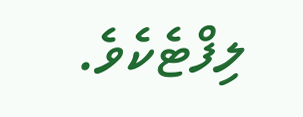ލިފްޓެކެވެ.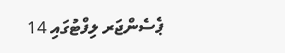ޕެސެންޖަރ ލިފްޓުގައި 14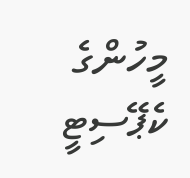މީހުންގެ ކެޕޭސިޓީ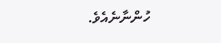ހުންނާނެއެވެ.